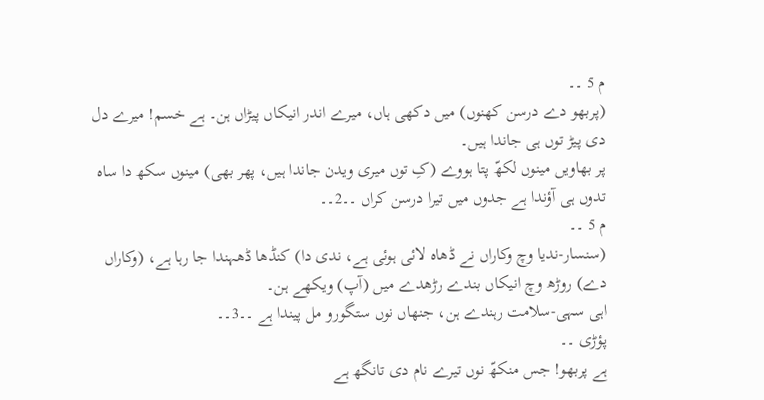م 5 ۔۔
(پربھو دے درسن کھنوں) میں دکھی ہاں، میرے اندر انیکاں پیڑاں ہن۔ ہے خسم! میرے دل دی پیڑ توں ہی جاندا ہیں۔
پر بھاویں مینوں لکھّ پتا ہووے (کِ توں میری ویدن جاندا ہیں، پھر بھی) مینوں سکھ دا ساہ تدوں ہی آؤندا ہے جدوں میں تیرا درسن کراں ۔۔2۔۔
م 5 ۔۔
(سنسار-ندیا وچ وکاراں نے ڈھاہ لائی ہوئی ہے، ندی دا) کنڈھا ڈھہندا جا رہا ہے، (وکاراں دے) روڑھ وچ انیکاں بندے رڑھدے میں (آپ) ویکھے ہن۔
اہی سہی-سلامت رہندے ہن، جنھاں نوں ستگورو مل پیندا ہے ۔۔3۔۔
پؤڑی ۔۔
ہے پربھو! جس منکھّ نوں تیرے نام دی تانگھ ہے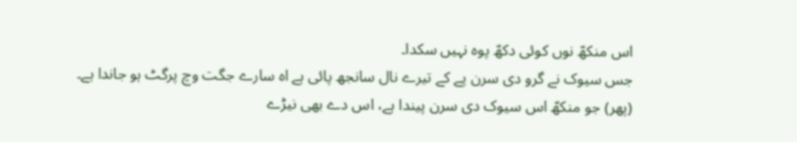اس منکھّ نوں کوئی دکھّ پوہ نہیں سکدا۔
جس سیوک نے گرو دی سرن پے کے تیرے نال سانجھ پائی ہے اہ سارے جگت وچ پرگٹ ہو جاندا ہے۔
(پھر) جو منکھّ اس سیوک دی سرن پیندا ہے، اس دے بھی نیڑے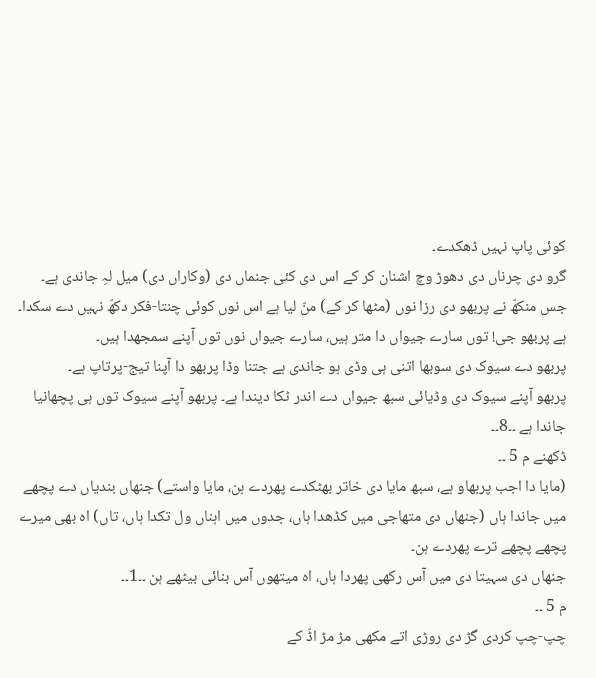کوئی پاپ نہیں ڈھکدے۔
گرو دی چرناں دی دھوڑ وچ اشنان کر کے اس دی کئی جنماں دی (وکاراں دی) میل لہِ جاندی ہے۔
جس منکھّ نے پربھو دی رزا نوں (مٹھا کر کے) منّ لیا ہے اس نوں کوئی چنتا-فکر دکھّ نہیں دے سکدا۔
ہے پربھو جی! توں سارے جیواں دا متر ہیں، سارے جیواں نوں توں آپنے سمجھدا ہیں۔
پربھو دے سیوک دی سوبھا اتنی ہی وڈی ہو جاندی ہے جتنا وڈا پربھو دا آپنا تیج-پرتاپ ہے۔
پربھو آپنے سیوک دی وڈیائی سبھ جیواں دے اندر ٹکا دیندا ہے۔ پربھو آپنے سیوک توں ہی پچھانیا جاندا ہے ۔۔8۔۔
ڈکھنے م 5 ۔۔
(مایا دا اجب پربھاو ہے، سبھ مایا دی خاتر بھٹکدے پھردے ہن، مایا واستے) جنھاں بندیاں دے پچھے میں جاندا ہاں (جنھاں دی متھاجی میں کڈھدا ہاں، جدوں میں اہناں ول تکدا ہاں، تاں) اہ بھی میرے پچھے پچھے ترے پھردے ہن۔
جنھاں دی سہیتا دی میں آس رکھی پھردا ہاں، اہ میتھوں آس بنائی بیٹھے ہن ۔۔1۔۔
م 5 ۔۔
چپ-چپ کردی گڑ دی روڑی اتے مکھی مڑ مڑ اڈّ کے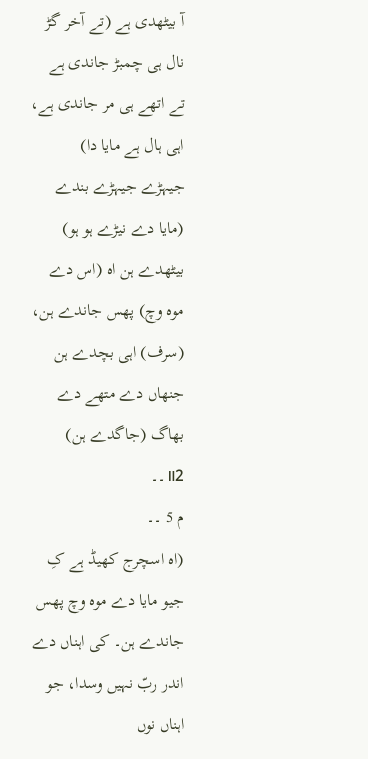آ بیٹھدی ہے (تے آخر گڑ نال ہی چمبڑ جاندی ہے تے اتھے ہی مر جاندی ہے، اہی ہال ہے مایا دا)
جیہڑے جیہڑے بندے (مایا دے نیڑے ہو ہو) بیٹھدے ہن اہ (اس دے موہ وچ) پھس جاندے ہن، (سرف) اہی بچدے ہن جنھاں دے متھے دے بھاگ (جاگدے ہن) ॥2۔۔
م 5 ۔۔
(اہ اسچرج کھیڈ ہے کِ جیو مایا دے موہ وچ پھس جاندے ہن۔ کی اہناں دے اندر ربّ نہیں وسدا، جو اہناں نوں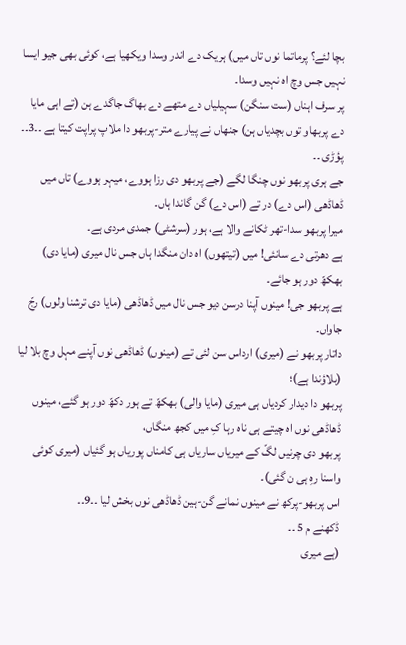بچا لئے؟ پرماتما نوں تاں میں) ہریک دے اندر وسدا ویکھیا ہے، کوئی بھی جیو ایسا نہیں جس وچ اہ نہیں وسدا۔
پر سرف اہناں (ست سنگن) سہیلیاں دے متھے دے بھاگ جاگدے ہن (تے اہی مایا دے پربھاو توں بچدیاں ہن) جنھاں نے پیارے متر-پربھو دا ملاپ پراپت کیتا ہے ۔۔3۔۔
پؤڑی ۔۔
جے ہری پربھو نوں چنگا لگے (جے پربھو دی رزا ہووے، میہر ہووے) تاں میں ڈھاڈھی (اس دے) در تے (اس دے) گن گاندا ہاں۔
میرا پربھو سدا-تھر ٹکانے والا ہے، ہور (سرشٹی) جمدی مردی ہے۔
ہے دھرتی دے سانئی! میں (تیتھوں) اہ دان منگدا ہاں جس نال میری (مایا دی) بھکھّ دور ہو جائے۔
ہے پربھو جی! مینوں آپنا درسن دیو جس نال میں ڈھاڈھی (مایا دی ترشنا ولوں) رجّ جاواں۔
داتار پربھو نے (میری) ارداس سن لئی تے (مینوں) ڈھاڈھی نوں آپنے مہل وچ بلا لیا (بلاؤندا ہے)؛
پربھو دا دیدار کردیاں ہی میری (مایا والی) بھکھّ تے ہور دکھّ دور ہو گئے، مینوں ڈھاڈھی نوں اہ چیتے ہی ناہ رہا کِ میں کجھ منگاں،
پربھو دی چرنیں لگّ کے میریاں ساریاں ہی کامناں پوریاں ہو گئیاں (میری کوئی واسنا رہِ ہی ن گئی)۔
اس پربھو-پرکھ نے مینوں نمانے گن-ہین ڈھاڈھی نوں بخش لیا ۔۔9۔۔
ڈکھنے م 5 ۔۔
(ہے میری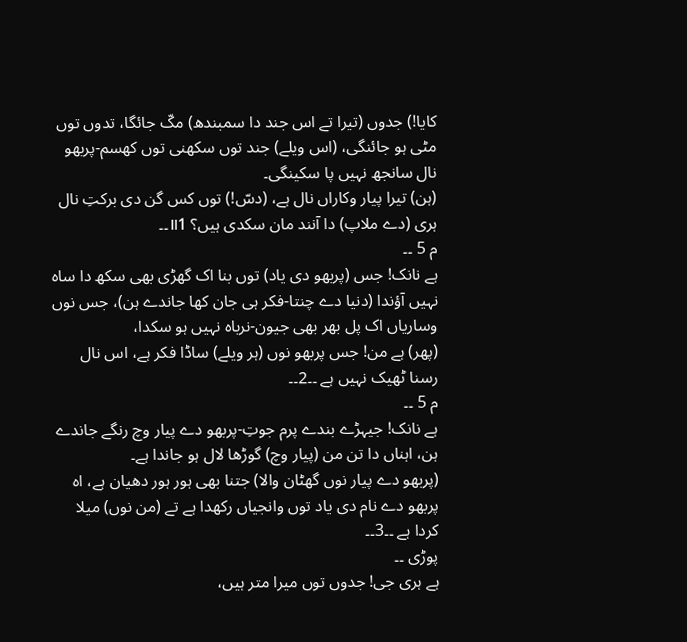کایا!) جدوں (تیرا تے اس جند دا سمبندھ) مکّ جائگا، تدوں توں مٹی ہو جائنگی، (اس ویلے) جند توں سکھنی توں کھسم-پربھو نال سانجھ نہیں پا سکینگی۔
(ہن) تیرا پیار وکاراں نال ہے، (دسّ!) توں کس گن دی برکتِ نال ہری (دے ملاپ) دا آنند مان سکدی ہیں؟ ॥1۔۔
م 5 ۔۔
ہے نانک! جس (پربھو دی یاد) توں بنا اک گھڑی بھی سکھ دا ساہ نہیں آؤندا (دنیا دے چنتا-فکر ہی جان کھا جاندے ہن)، جس نوں وساریاں اک پل بھر بھی جیون-نرباہ نہیں ہو سکدا،
(پھر) ہے من! جس پربھو نوں (ہر ویلے) ساڈا فکر ہے، اس نال رسنا ٹھیک نہیں ہے ۔۔2۔۔
م 5 ۔۔
ہے نانک! جیہڑے بندے پرم جوتِ-پربھو دے پیار وچ رنگے جاندے ہن، اہناں دا تن من (پیار وچ) گوڑھا لال ہو جاندا ہے۔
(پربھو دے پیار نوں گھٹان والا) جتنا بھی ہور ہور دھیان ہے، اہ پربھو دے نام دی یاد توں وانجیاں رکھدا ہے تے (من نوں) میلا کردا ہے ۔۔3۔۔
پوڑی ۔۔
ہے ہری جی! جدوں توں میرا متر ہیں،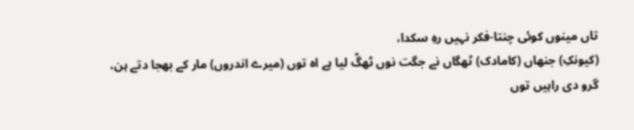تاں مینوں کوئی چنتا-فکر نہیں رہِ سکدا،
(کیونکِ) جنھاں (کامادک) ٹھگاں نے جگت نوں ٹھگّ لیا ہے اہ توں (میرے اندروں) مار کے بھجا دتے ہن،
گرو دی راہیں توں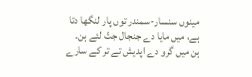مینوں سنسار-سمندر توں پار لنگھا دتا ہے، میں مایا دے جنجال جتّ لئے ہن۔
ہن میں گرو دے اپدیش تے تر کے سارے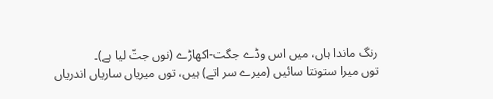رنگ ماندا ہاں، میں اس وڈے جگت-اکھاڑے (نوں جتّ لیا ہے)۔
توں میرا ستونتا سائیں (میرے سر اتے) ہیں، توں میریاں ساریاں اندریاں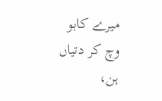میرے کابو وچ کر دتیاں ہن،